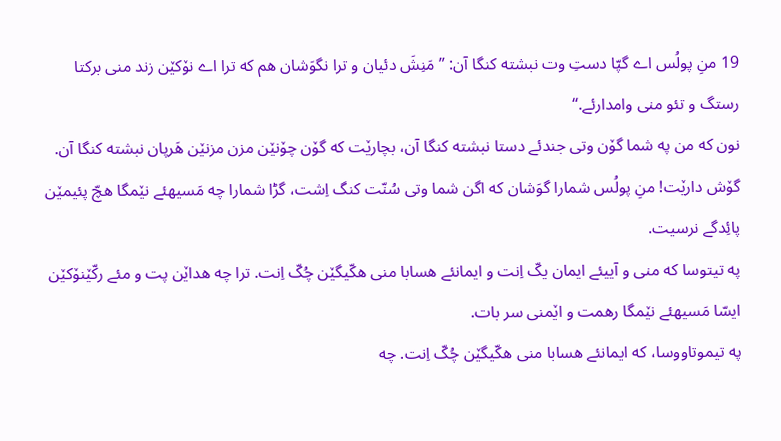19 منِ پولُس اے گپّا دستِ وت نبشته کنگا آن: ”مَنِشَ دئیان و ترا نگوَشان هم که ترا اے نۆکێن زند منی برکتا رستگ و تئو منی وامدارئے.“
نون که من په شما گۆن وتی جندئے دستا نبشته کنگا آن، بچارێت که گۆن چۆنێن مزن مزنێن هَرپان نبشته کنگا آن.
گۆش دارێت! منِ پولُس شمارا گوَشان که اگن شما وتی سُنّت کنگ اِشت، گڑا شمارا چه مَسیهئے نێمگا هچّ پئیمێن پائِدگے نرسیت.
په تیتوسا که منی و آییئے ایمان یکّ اِنت و ایمانئے هسابا منی هکّیگێن چُکّ اِنت. ترا چه هداێن پت و مئے رکّێنۆکێن ایسّا مَسیهئے نێمگا رهمت و اێمنی سر بات.
په تیموتاووسا، که ایمانئے هسابا منی هکّیگێن چُکّ اِنت. چه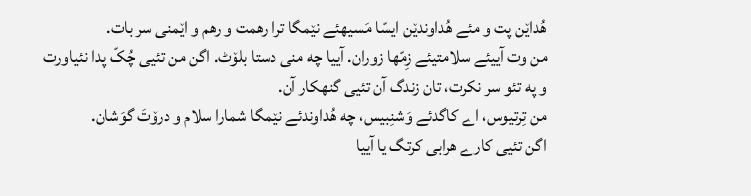هُداێن پت و مئے هُداوندێن ایسّا مَسیهئے نێمگا ترا رهمت و رهم و اێمنی سر بات.
من وت آییئے سلامتیئے زِمّها زوران. آییا چه منی دستا بلۆٹ. اگن من تئیی چُکّ پدا نئیاورت و په تئو سر نکرت، تان زندگ آن تئیی گنهکار آن.
من تِرتیوس، اے کاگدئے وَشنِبیس، چه هُداوندئے نێمگا شمارا سلام و درۆتَ گوَشان.
اگن تئیی کارے هرابی کرتگ یا آییا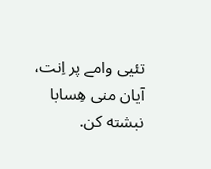تئیی وامے پر اِنت، آیان منی هِسابا نبشته کن.